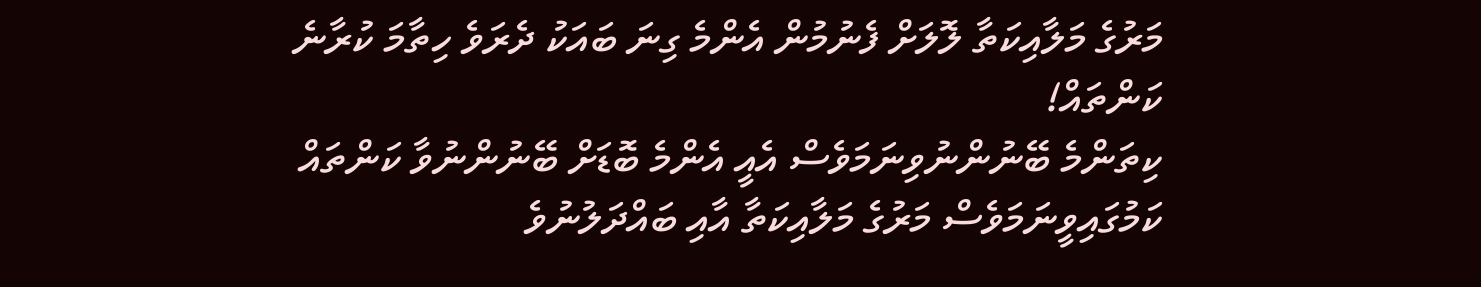މަރުގެ މަލާއިކަތާ ލޮލަށް ފެނުމުން އެންމެ ގިނަ ބައަކު ދެރަވެ ހިތާމަ ކުރާނެ ކަންތައް!
ކިތަންމެ ބޭނުންނުވިނަމަވެސް އެއީ އެންމެ ބޮޑަށް ބޭނުންނުވާ ކަންތައް ކަމުގައިވީނަމަވެސް މަރުގެ މަލާއިކަތާ އާއި ބައްދަލުނުވެ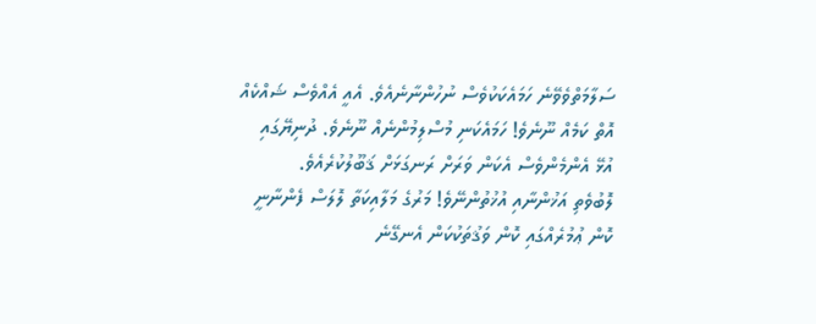ސަލާމަތްވެވޭނެ ހަމައެކަކުވެސް ނުހުންނާނެއެވެ. އެއީ އެއްވެސް ޝައްކެއް އޮތް ކަމެއް ނޫނެވެ! ހަމައެކަނި މުސްލިމުންނެއް ނޫނެވެ. ދުނިޔޭގައި އުޅޭ އެންމެންވެސް އެކަން ވަރަށް ރަނގަޅަށް ޤަބޫލުކުރެއެވެ.
ލޮބުވެތި އަޚުންނާއި އުޚުތުންނޭވެ! މަރުގެ މަލާއިކަތާ ލޮލަސް ފެންނާނީ ކޮން ޢުމުރެއްގައި ކޮން ވަޤުތަކުކަން އެނގޭނެ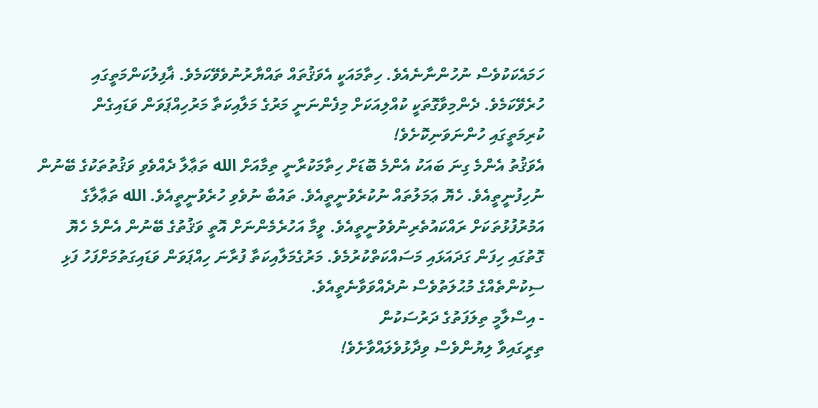ހަމައެކަކުވެސް ނުހުންނާނެއެވެ. ހިތާމައަކީ އެވަޤުތައް ތައްޔާރުނުވެވޭކަމެވެ. ޣާފިލުކަންމަތީގައި ހުރެވޭކަމެވެ. ދެންމިވާގޮތަކީ ކުއްލިއަކަށް މިފެންނަނީ މަރުގެ މަލާއިކަތާ މަރުހިއްޕަވަން ވަޑައިގެން ކުރިމަތީގައި ހުންނަވަނިކޮށެވެ!
އެވަޤުތު އެންމެ ގިނަ ބައަކު އެންމެ ބޮޑަށް ހިތާމަކުރާނީ ތިމާއަށް الله ތަޢާލާ ދެއްވެވި ވަޤުތުތަކުގެ ބޭނުން ނުހިފުނީތީއެވެ. ހެޔޮ ޢަމަލުތައް ނުކުރެވުނީތީއެވެ. ތައުބާ ނުވެވި ހުރެވުނީތީއެވެ. الله ތަޢާލާގެ އަމުރުފުޅުތަކަށް ރައްކައުތެރިނުވެވުނީތީއެވެ. ވީމާ އަހުރެމެންނަށް އޮތީ ވަޤުތުގެ ބޭނުން އެންމެ ހެޔޮ ގޮތުގައި ހިފަން ގަދައަޅައި މަސައްކަތްކުރުމެވެ. މަރުގެމަލާއިކަތާ ފުރާނަ ހިއްޕަވަން ވަޑައިގަތުމަށްފަހު ފަޅި ސިކުންތެއްގެ މުޙުލަތުވެސް ނުދެއްވަވާނެތީއެވެ.
- އިސްލާމީ ތިލަފަތުގެ ދަރުސަކުން
ތިރީގައިވާ ލިޔުންވެސް ވިދާޅުވެލައްވާށެވެ!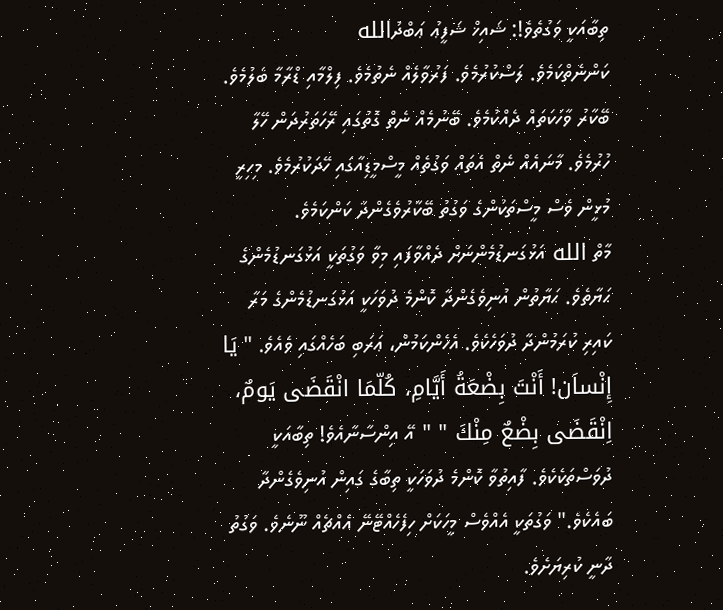ތިބާއަކީ ވަގުތެވެ!: ޝައިޚް ޝަފީޢު ޢަބްދުالله
ކަންނެތްކަމެވެ. ލަސްކުރުމެވެ. ފަރުވާލެއް ނެތުމެވެ. ފިލްމާއި ޑްރާމާ ބެލުމެވެ. ބޭކާރު ވާހަކަތައް ދެއްކުމެވެ. ބޭނުމެއް ނެތް ގޮތުގައި ރޭހަތަރުދަން ހޭލާ ހުރުމެވެ. މާނައެއް ނެތް އެތައް ވަގުތެއް މީސްމީޑިއާގައި ހޭދަކުރުމެވެ. މިހިރީ މުޅީން ވެސް މީސްތަކުންގެ ވަގުތު ބޭކާރުވެގެންދާ ކަންކަމެވެ.
މާތް الله އަޅުގަނޑުމެންނަށް ދެއްވާފައި މިވާ ވަގުތަކީ އަޅުގަނޑުމެންގެ ޙަޔާތެވެ. ޙަޔާތުން އުނިވެގެންދާ ކޮންމެ ދުވަހަކީ އަޅުގަނޑުމެންގެ މަރާ ކައިރި ކުރަމުންދާ ދުވަހެކެވެ. އެހެންކަމުން، ޢަރަބި ބަހެއްގައި ވެއެވެ. " يَا إِنْساَن! أَنْتَ بِضْعَةُ أَيَّامِ، كُلّمَا انْقَضَى يَومٌ، اِنْقَضَى بِضْعٌ مِنْكَ " " އޭ އިންސާނާއެވެ! ތިބާއަކީ ދުވަސްތަކެކެވެ. ފާއިތުވާ ކޮންމެ ދުވަހަކީ ތިބާގެ ގައިން އުނިވެގެންދާ ބައެކެވެ." ވަގުތަކީ އެއްވެސް މީހަކަށް ހިފެހެއްޓޭނޭ އެއްޗެއް ނޫނެވެ. ވަގުތު ދާނީ ކުރިޔަށެވެ.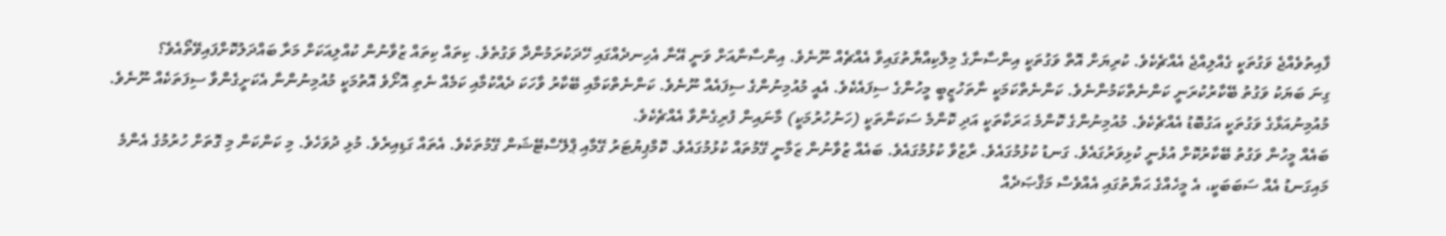ފާއިތުވެއްޖެ ވަގުތަކީ ގެއްލިއްޖެ އެއްޗެކެވެ. ކުރިޔަށް އޮތް ވަގުތަކީ އިންސާނާގެ މިލްކިއްޔާތުގައިވާ އެއްޗެއް ނޫނެވެ. އިންސާނާއަށް ވަނީ އޭނާ އެހިނދެއްގައި ހޭދަކުރަމުންދާ ވަގުތެވެ. ކިތައް ކިތައް ޒުވާނުން ކުއްލިއަކަށް މަރާ ބައްދަލުކޮށްފައިވޭތޯއެވެ؟
ގިނަ ބަޔަކު ވަގުތު ބޭކާރުކުރަނީ ކަންނެތްކަމުންނެވެ. ކަންނެތްކަމަކީ ނާތަހުޒީބީ މީހުންގެ ސިފައެކެވެ. އެއީ މުއުމިނުންގެ ސިފައެއް ނޫނެވެ. ކަންނެތްކަމާއި ބޭކާރު ވާހަކަ ދެއްކުމާއި ކަމެއް ނެތި އޮށޯވެ އޮތުމަކީ މުއުމިނުންނާ އެކަށީގެންވާ ސިފަތަކެއް ނޫނެވެ. މުއުމިނުއަޅާގެ ވަގުތަކީ އަގުބޮޑު އެއްޗެކެވެ. މުއުމިނުންގެ ކޮންމެ ޙަރަކާތަކީ އަދި ކޮންމެ ސަކަނާތަކީ (ހަނުހުރުމަކީ) މާނައިން ފުރިގެންވާ އެއްޗެކެވެ.
ބައެއް މީހުން ވަގުތު ބޭކާރުކޮށް އުޅެނީ ކުޅިވަރުގައެވެ. ގަނޑު ކުޅުމުގައެވެ. ރާޒުވާ ކުޅުމުގައެވެ. ބައެއް ޒުވާނުން ޒަމާނީ ގޭމުތައް ކުޅުމުގައެވެ. ކޮމްޕިޔުޓަރު ގޭމާއި ޕްލޭސްޓޭޝަން ގޭމުތަކެވެ. އެތައް ގަޑިއިރެވެ. މުޅި ދުވަހެވެ. މި ކަންކަން މި ގޮތަށް ހުރުމުގެ އެންމެ މައިގަނޑު އެއް ސަބަބަކީ، އެ މީހެއްގެ ޙަޔާތުގައި އެއްވެސް މަޤްޞަދެއް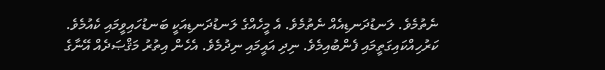ނެތުމެވެ. ލަނޑުދަނޑިއެއް ނެތުމެވެ. އެ މީހެއްގެ ލަނޑުދަނޑިއަކީ ބަނޑުހައިވީމައި ކެއުމެވެ. ކަރުހިއްކައިގަތީމައި ފެންބުއިމެވެ. ނިދި އައީމައި ނިދުމެވެ. އެހެން އިތުރު މަޤްޞަދެއް އޭނާގެ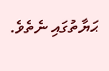ޙަޔާތުގައި ނެތެވެ.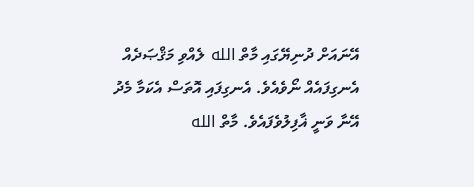އޭނައަށް ދުނިޔޭގައި މާތް الله ލެއްވި މަޤްޞަދެއް އެނގިފައެއް ނޯވެއެވެ. އެނގިފައި އޮތަސް އެކަމާ މެދު އޭނާ ވަނީ ޣާފިލުވެފައެވެ. މާތް الله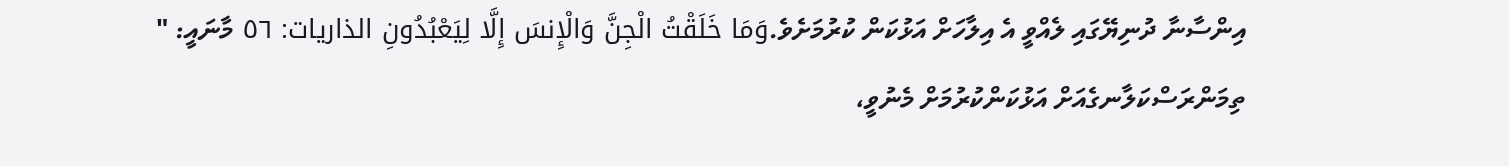އިންސާނާ ދުނިޔޭގައި ލެއްވީ އެ އިލާހަށް އަޅުކަން ކުރުމަށެވެ.وَمَا خَلَقْتُ الْجِنَّ وَالْإِنسَ إِلَّا لِيَعْبُدُونِ الذاريات: ٥٦ މާނައީ: " ތިމަންރަސްކަލާނގެއަށް އަޅުކަންކުރުމަށް މެނުވީ،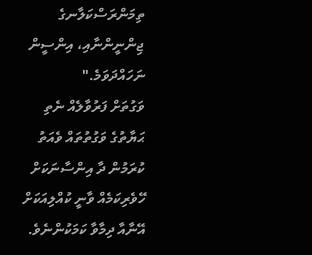ތިމަންރަސްކަލާނގެ ޖިންނީންނާއި، އިންސީން ނަހައްދަވަމެ."
ވަގުތަށް ފަރުވާލެއް ނެތި ޙަޔާތުގެ ވަގުތުތައް ވެއަތު ކުރަމުން ދާ އިންސާނަކަށް ހޭވެރިކަމެއް ވާނީ ކުއްލިއަކަށް އޭނާއާ ދިމާވާ ކަމަކުންނެވެ.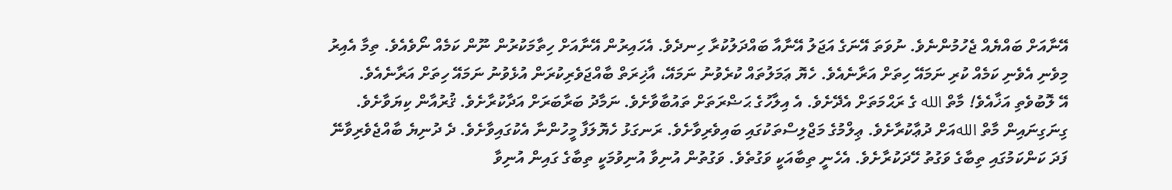އޭނާއަށް ބައްޔެއް ޖެހުމުންނެވެ. ނުވަތަ އޭނަގެ އަޖަލު އޭނާއާ ބައްދަލުކުރާ ހިނދެވެ. އެހައިރުން އޭނާއަށް ހިތާމަކުރުން ނޫން ކަމެއް ނޯވެއެވެ. ތިމާ އެއިރު މިވެނި އެވެނި ކަމެއް ކުރި ނަމައޭ ހިތަށް އަރާނެއެވެ. ހެޔޮ ޢަމަލުތައް ކުރެވުނު ނަމައޭ، އާޚިރަތް ބާއްޖަވެރިކުރަން އުޅެވުނު ނަމައޭ ހިތަށް އަރާނެއެވެ.
އޭ ލޮބުވެތި އަޚާއެވެ! މާތް الله ގެ ރަޙްމަތަށް އެދޭށެވެ. އެ އިލާހުގެ ޙަޟްރަތަށް ތައުބާވާށެވެ. ނަމާދު ބަރާބަރަށް އަދާކުރާށެވެ. ޤުރުއާން ކިޔަވާށެވެ. ގިނަގިނައިން މާތް اللهއަށް ދުޢާކުރާށެވެ. ޢިލްމުގެ މަޖްލިސްތަކުގައި ބައިވެރިވާށެވެ. ރަނގަޅު ހެޔޮލަފާ މީހުންނާ އެކުގައިވާށެވެ. ދެ ދުނިޔެ ބާއްޖެވެރިވާނޭ ފަދަ ކަންކަމުގައި ތިބާގެ ވަގުތު ހޭދަކުރާށެވެ. އެހެނީ ތިބާއަކީ ވަގުތެވެ. ވަގުތުން އުނިވާ އުނިވުމަކީ ތިބާގެ ގައިން އުނިވާ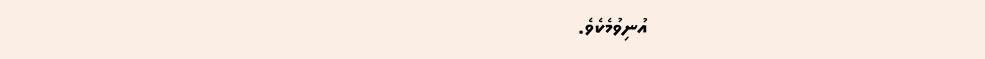އުނިވުމެކެވެ.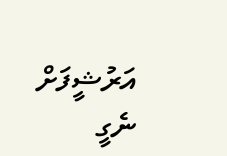އަރުޝީފަށް ނެގީ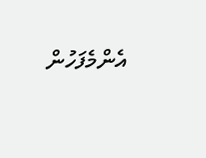އެންމެފަހުން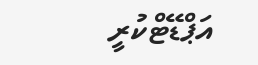އަޕްޑޭޓްކުރީ